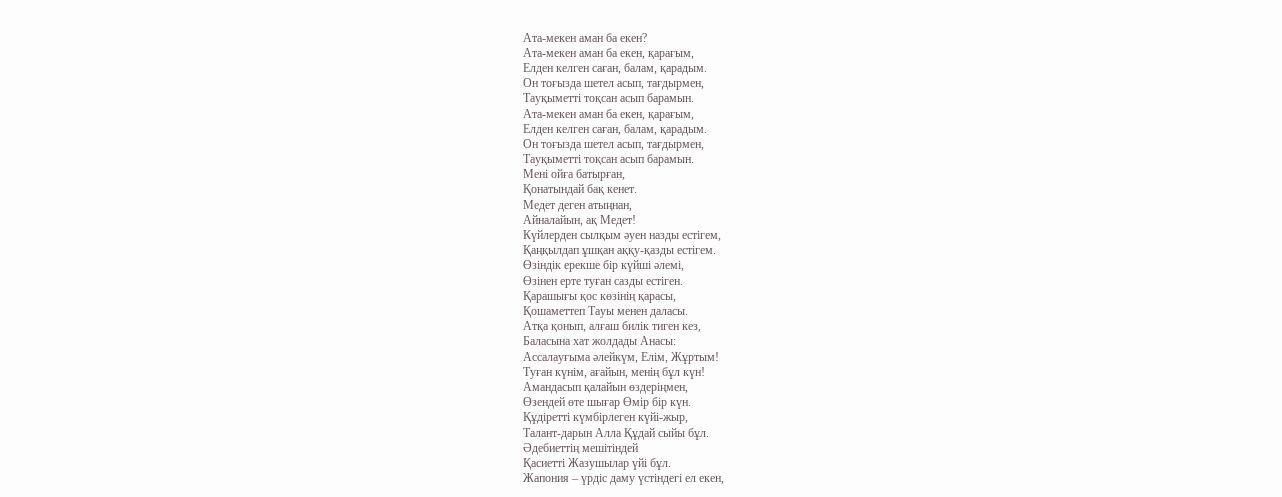Ата-мекен аман ба екен?
Ата-мекен аман ба екен, қарағым,
Елден келген саған, балам, қарадым.
Он тоғызда шетел асып, тағдырмен,
Тауқыметті тоқсан асып барамын.
Ата-мекен аман ба екен, қарағым,
Елден келген саған, балам, қарадым.
Он тоғызда шетел асып, тағдырмен,
Тауқыметті тоқсан асып барамын.
Мені ойға батырған,
Қонатындай бақ кенет.
Медет деген атыңнан,
Айналайын, ақ Медет!
Күйлерден сылқым әуен назды естігем,
Қаңқылдап ұшқан аққу-қазды естігем.
Өзіндік ерекше бір күйші әлемі,
Өзінен ерте туған сазды естіген.
Қарашығы қос көзінің қарасы,
Қошаметтеп Тауы менен даласы.
Атқа қонып, алғаш билік тиген кез,
Баласына хат жолдады Анасы:
Ассалауғыма әлейкүм, Елім, Жұртым!
Туған күнім, ағайын, менің бұл күн!
Амандасып қалайын өздеріңмен,
Өзендей өте шығар Өмір бір күн.
Құдіретті күмбірлеген күйі-жыр,
Талант-дарын Алла Құдай сыйы бұл.
Әдебиеттің мешітіндей
Қасиетті Жазушылар үйі бұл.
Жапония – үрдіс даму үстіндегі ел екен,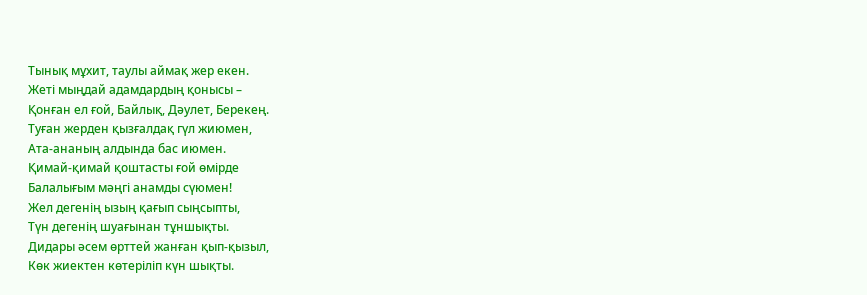Тынық мұхит, таулы аймақ жер екен.
Жеті мыңдай адамдардың қонысы –
Қонған ел ғой, Байлық, Дәулет, Берекең.
Туған жерден қызғалдақ гүл жиюмен,
Ата-ананың алдында бас июмен.
Қимай-қимай қоштасты ғой өмірде
Балалығым мәңгі анамды сүюмен!
Жел дегенің ызың қағып сыңсыпты,
Түн дегенің шуағынан тұншықты.
Дидары әсем өрттей жанған қып-қызыл,
Көк жиектен көтеріліп күн шықты.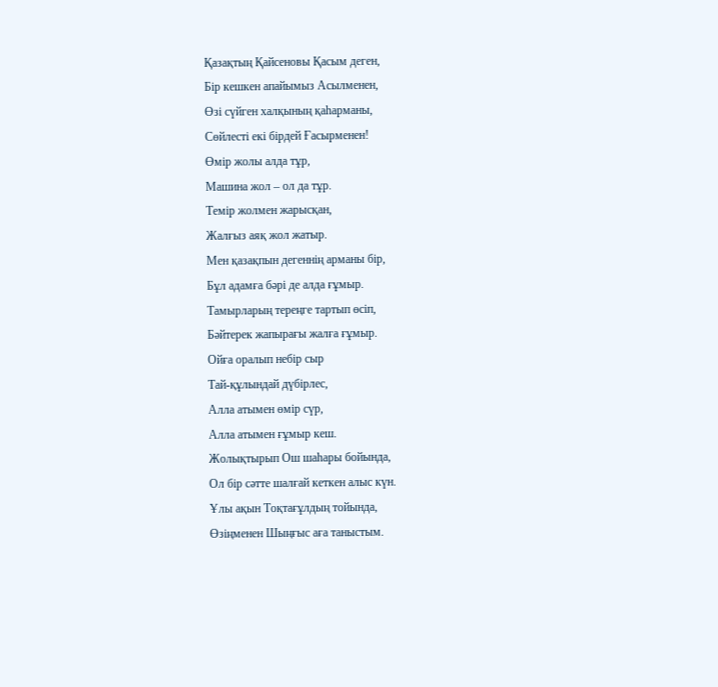Қазақтың Қайсеновы Қасым деген,
Бір кешкен апайымыз Асылменен,
Өзі сүйген халқының қаһарманы,
Сөйлесті екі бірдей Ғасырменен!
Өмір жолы алда тұр,
Машина жол – ол да тұр.
Темір жолмен жарысқан,
Жалғыз аяқ жол жатыр.
Мен қазақпын дегеннің арманы бір,
Бұл адамға бәрі де алда ғұмыр.
Тамырларың тереңге тартып өсіп,
Бәйтерек жапырағы жалға ғұмыр.
Ойға оралып небір сыр
Тай-құлындай дүбірлес,
Алла атымен өмір сүр,
Алла атымен ғұмыр кеш.
Жолықтырып Ош шаһары бойында,
Ол бір сәтте шалғай кеткен алыс күн.
Ұлы ақын Тоқтағұлдың тойында,
Өзіңменен Шыңғыс аға таныстым.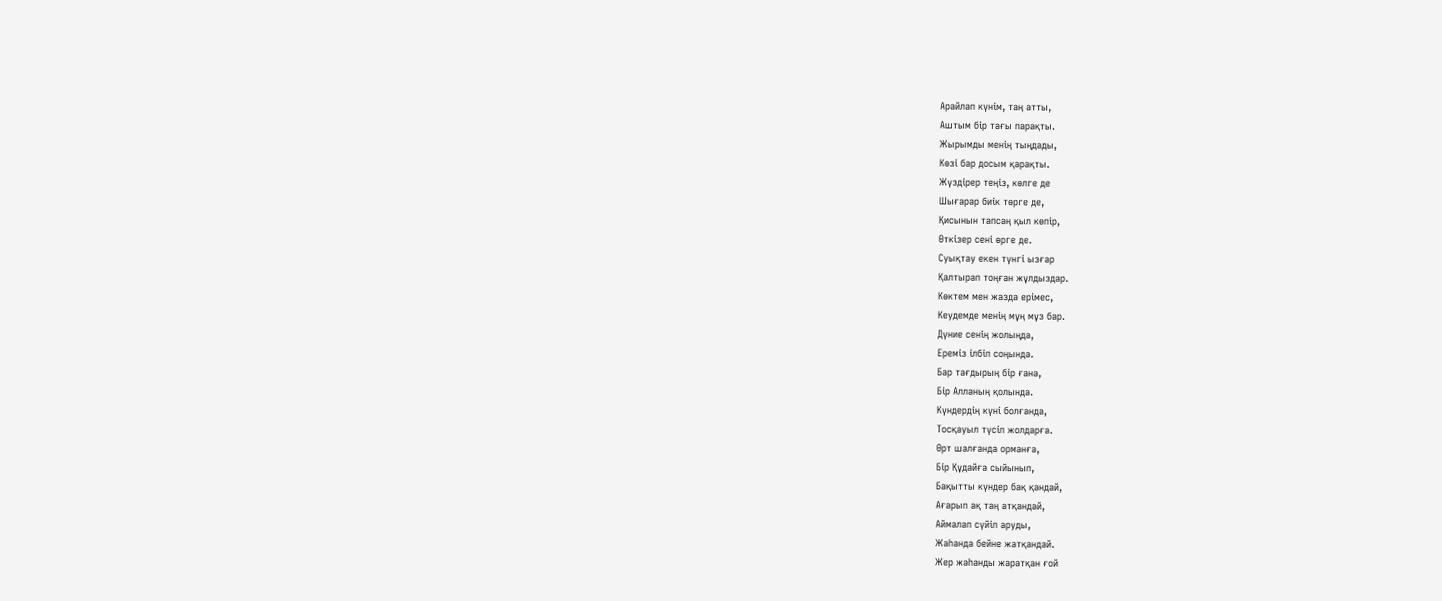Арайлап күнім, таң атты,
Аштым бір тағы парақты.
Жырымды менің тыңдады,
Көзі бар досым қарақты.
Жүздірер теңіз, көлге де
Шығарар биік төрге де,
Қисынын тапсаң қыл көпір,
Өткізер сені өрге де.
Суықтау екен түнгі ызғар
Қалтырап тоңған жұлдыздар.
Көктем мен жазда ерімес,
Кеудемде менің мұң мұз бар.
Дүние сенің жолыңда,
Ереміз ілбіп соңында.
Бар тағдырың бір ғана,
Бір Алланың қолында.
Күндердің күні болғанда,
Тосқауыл түсіп жолдарға.
Өрт шалғанда орманға,
Бір Құдайға сыйынып,
Бақытты күндер бақ қандай,
Ағарып ақ таң атқандай,
Аймалап сүйіп аруды,
Жаһанда бейне жатқандай.
Жер жаһанды жаратқан ғой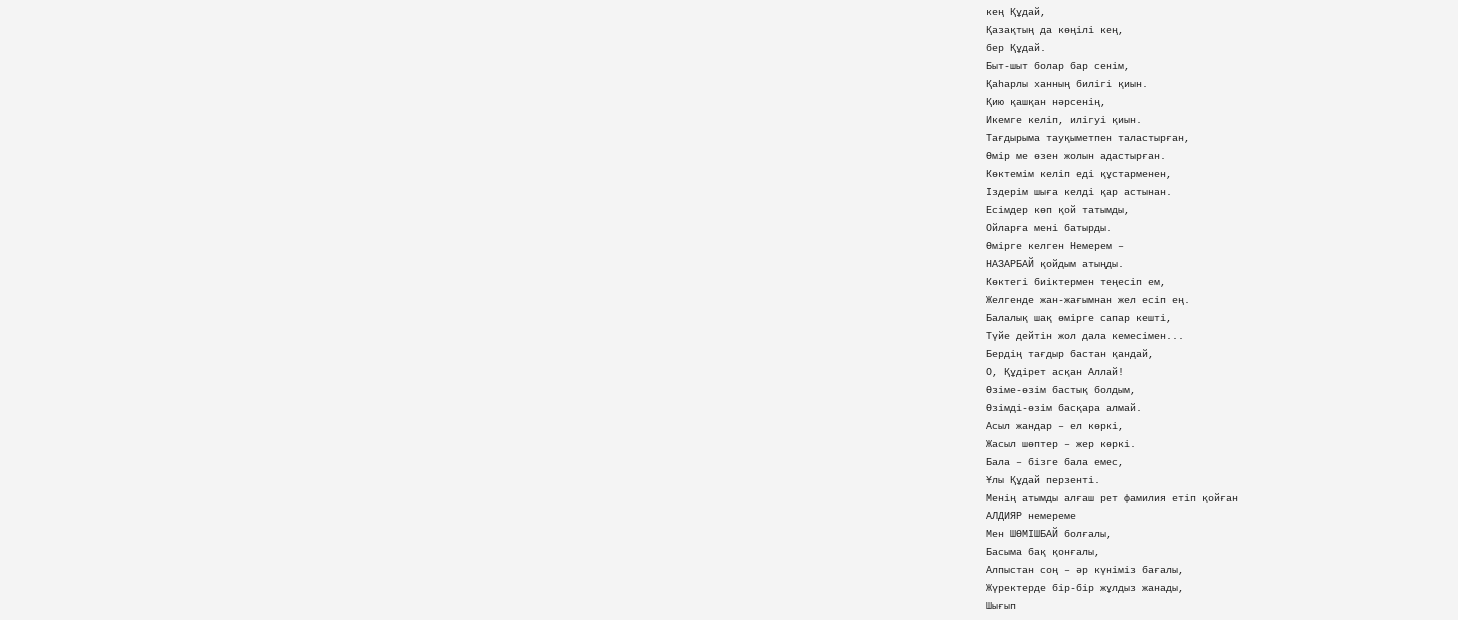кең Құдай,
Қазақтың да көңілі кең,
бер Құдай.
Быт-шыт болар бар сенім,
Қаһарлы ханның билігі қиын.
Қию қашқан нәрсенің,
Икемге келіп, илігуі қиын.
Тағдырыма тауқыметпен таластырған,
Өмір ме өзен жолын адастырған.
Көктемім келіп еді құстарменен,
Іздерім шыға келді қар астынан.
Есімдер көп қой татымды,
Ойларға мені батырды.
Өмірге келген Немерем –
НАЗАРБАЙ қойдым атыңды.
Көктегі биіктермен теңесіп ем,
Желгенде жан-жағымнан жел есіп ең.
Балалық шақ өмірге сапар кешті,
Түйе дейтін жол дала кемесімен...
Бердің тағдыр бастан қандай,
О, Құдірет асқан Аллай!
Өзіме-өзім бастық болдым,
Өзімді-өзім басқара алмай.
Асыл жандар – ел көркі,
Жасыл шөптер – жер көркі.
Бала – бізге бала емес,
Ұлы Құдай перзенті.
Менің атымды алғаш рет фамилия етіп қойған
АЛДИЯР немереме
Мен ШӨМІШБАЙ болғалы,
Басыма бақ қонғалы,
Алпыстан соң – әр күніміз бағалы,
Жүректерде бір-бір жұлдыз жанады,
Шығып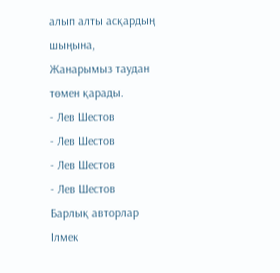алып алты асқардың шыңына,
Жанарымыз таудан төмен қарады.
- Лев Шестов
- Лев Шестов
- Лев Шестов
- Лев Шестов
Барлық авторлар
Ілмек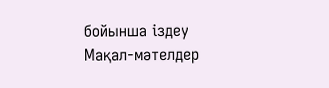бойынша іздеу
Мақал-мәтелдер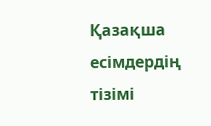Қазақша есімдердің тізімі